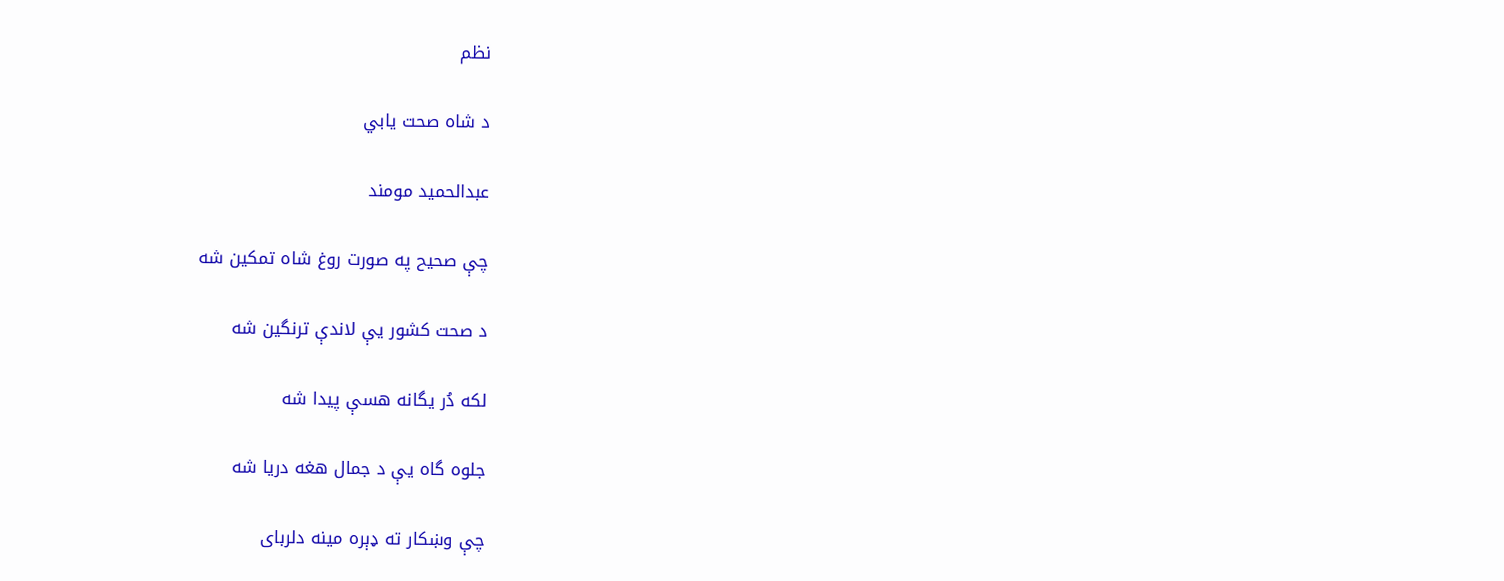نظم

د شاه صحت يابي

عبدالحمید مومند

چې صحيح په صورت روغ شاه تمکين شه

د صحت کشور يې لاندې ترنگين شه

لکه دُر يگانه هسې پيدا شه

جلوه گاه يې د جمال هغه دريا شه

چې وښکار ته ډېره مينه دلربای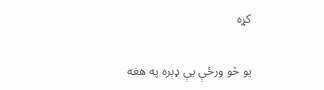کړه

يو څو ورځې يې ډېره په هغه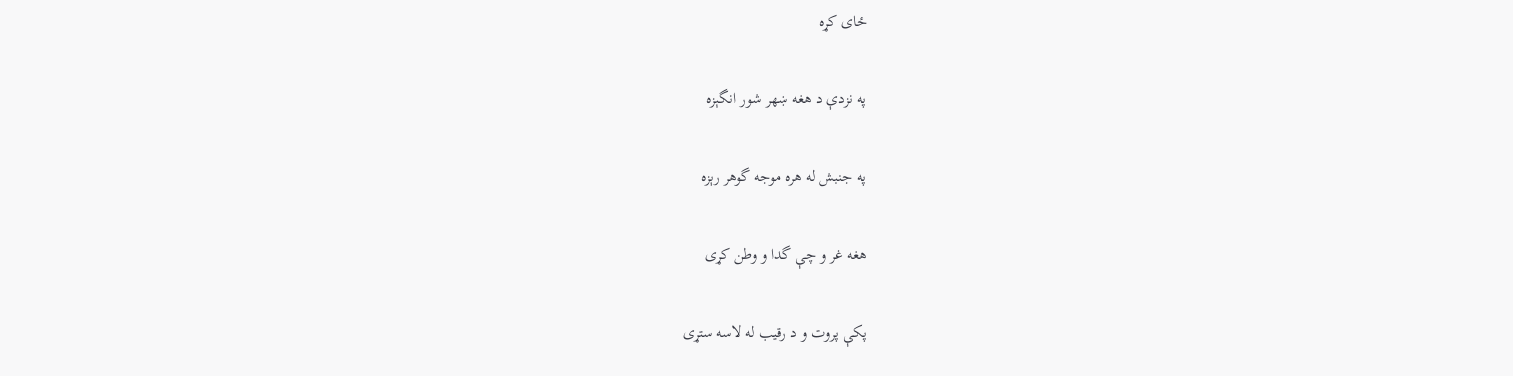ځای کړه

په نزدې د هغه ښهر شور انگېزه

په جنبش له هره موجه گوهر رېزه

هغه غر و چې گدا و وطن کړی

پکې پروت و د رقيب له لاسه ستړی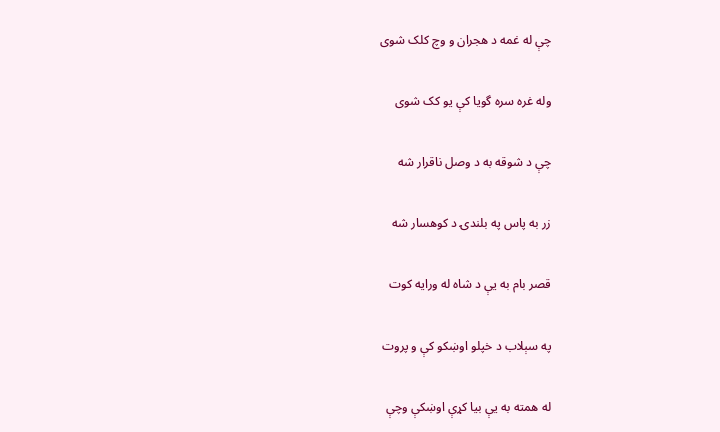چې له غمه د هجران و وچ کلک شوی

وله غره سره گويا کې يو کک شوی

چې د شوقه به د وصل ناقرار شه

زر به پاس په بلندۍ د کوهسار شه

قصر بام به يې د شاه له ورايه کوت

په سېلاب د خپلو اوښکو کې و پروت

له همته به يې بيا کړې اوښکې وچې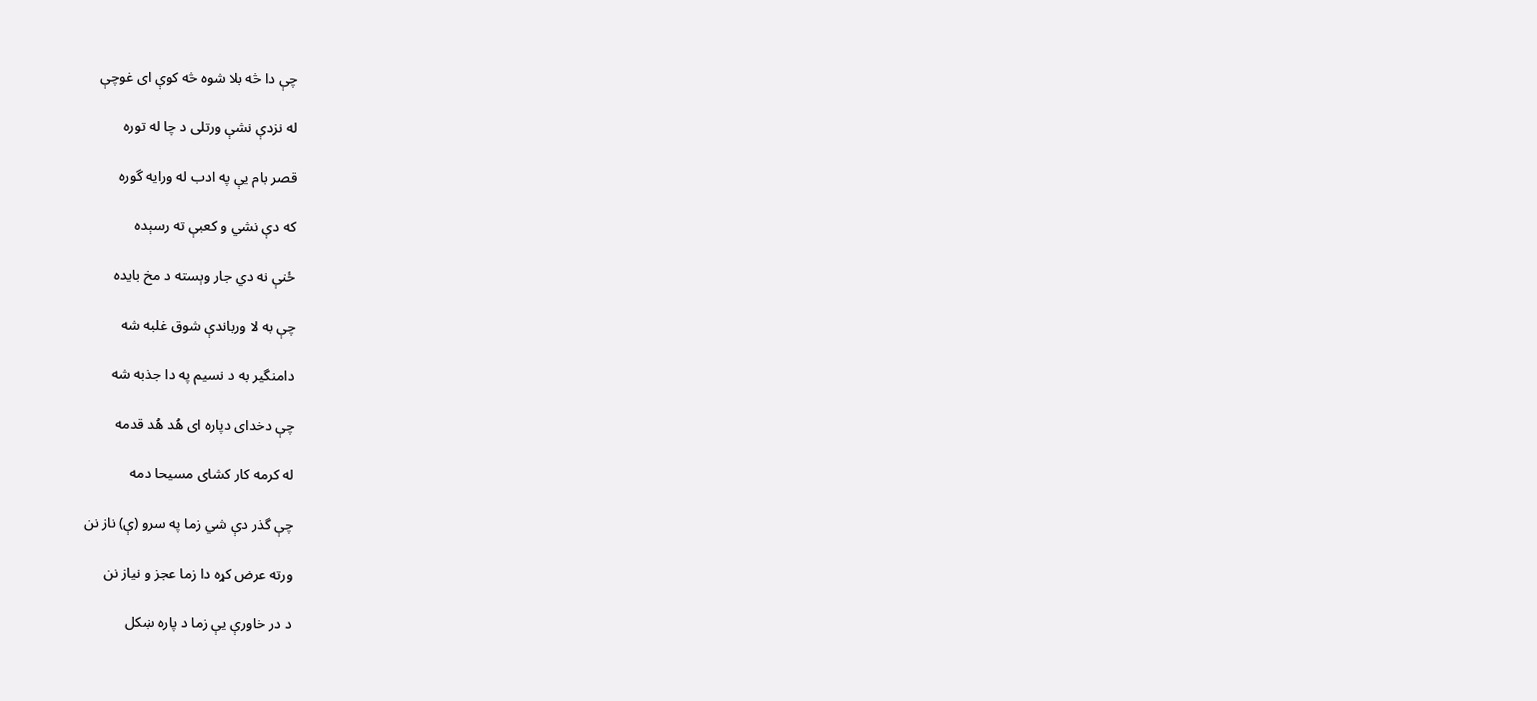چې دا څه بلا شوه څه کوې ای غوچې

له نزدې نشې ورتلی د چا له توره

قصر بام يې په ادب له ورايه گوره

که دې نشي و کعبې ته رسېده

ځنې نه دي جار وېسته د مخ بايده

چې به لا ورباندې شوق غلبه شه

دامنگير به د نسيم په دا جذبه شه

چې دخدای دپاره ای هُد هُد قدمه

له کرمه کار کشای مسيحا دمه

چې گذر دې شي زما په سرو (ې) ناز نن

ورته عرض کړه دا زما عجز و نياز نن

د در خاورې يې زما د پاره ښکل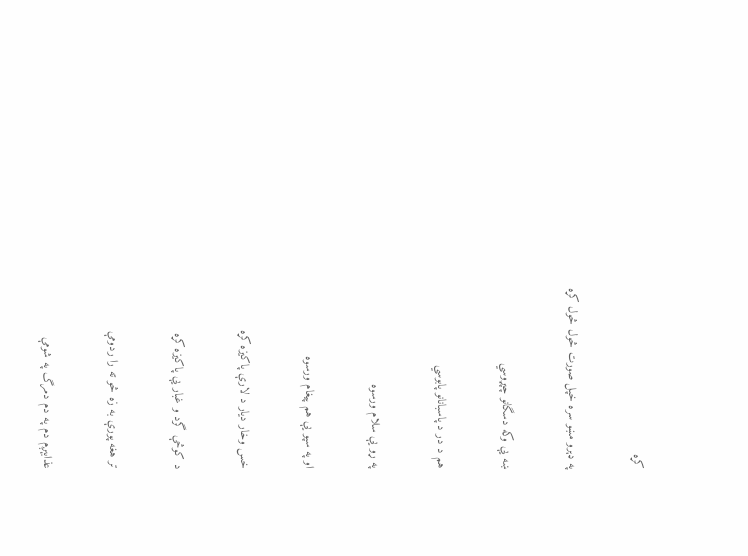کړه

په ډېرو مښو سره خپل صورت څول څول کړه

ښه يې وکه دسگانو چپړوسي

هم د در د پاسبانانو پابوسي

په ړو يې سلام ورسوه

او په سپو يې هم پيغام ورسوه

خس وخار ديار د لارې پاکيزه کړه

د کوڅې گرد و غبار يې پاکيزه کړه

تر هغه پورې به زه څو ته را ردومې

عذابېږم دم په دم دمرگ په شومې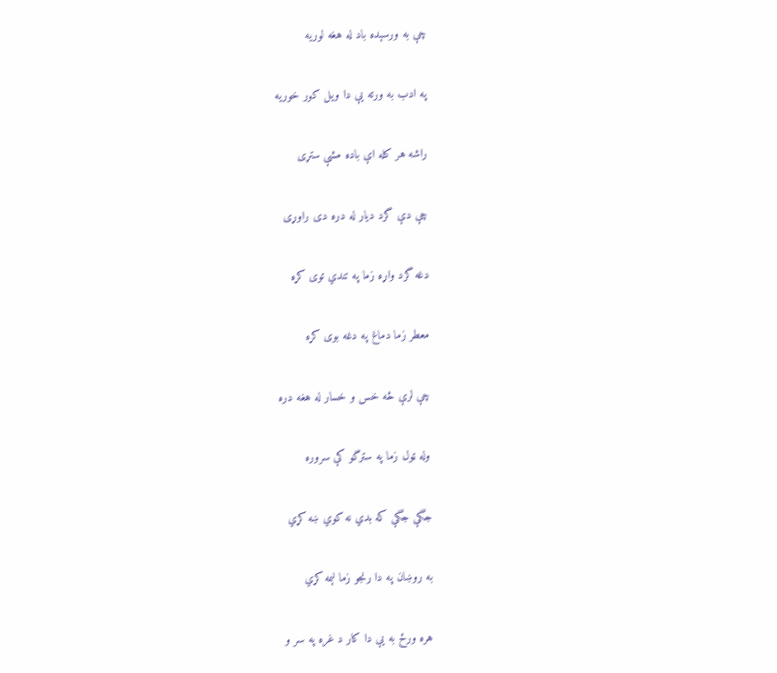چې به ورسېده باد له هغه لوريه

په ادب به ورته يې دا ويل کور خوريه

راشه هر کله اې باده مشې ستړی

چې دې گرد ديار له دره دی راوړی

دغه گرد واړه زما په تندي توی کړه

معطر زما دماغ په دغه بوی کړه

چې لرې څه خس و خسار له هغه دره

وله ټول زما په سترگو کې سروره

جگې جگې که بدي نه کوي ښه کړي

به روښان په دا رنجو زما لېمه کړي

هره ورځ به يې دا کار د غره په سر و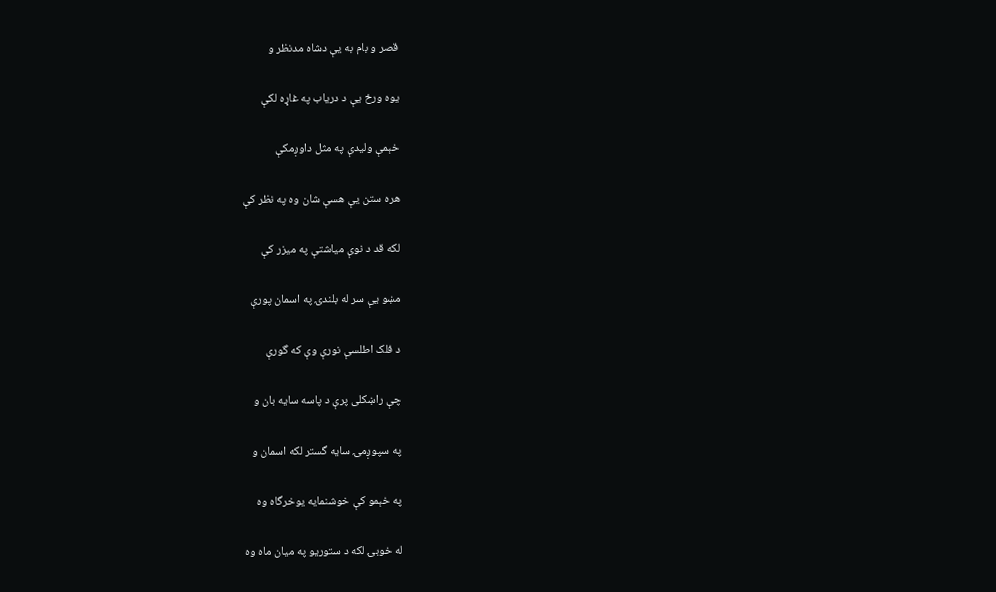قصر و بام به يې دشاه مدنظر و

يوه ورځ يې د درياب په غاړه لکې

خېمې وليدې په مثل داوږمکې

هره ستن يې هسې شان وه په نظر کې

لکه قد د نوې مياشتې په ميزر کې

مښو يې سر له بلندۍ په اسمان پورې

د فلک اطلسې نورې وې که گورې

چې راښکلی پرې د پاسه سايه بان و

په سپوږمۍ سايه گستر لکه اسمان و

په خېمو کې خوشنمايه يوخرگاه وه

له خوبۍ لکه د ستوريو په ميان ماه وه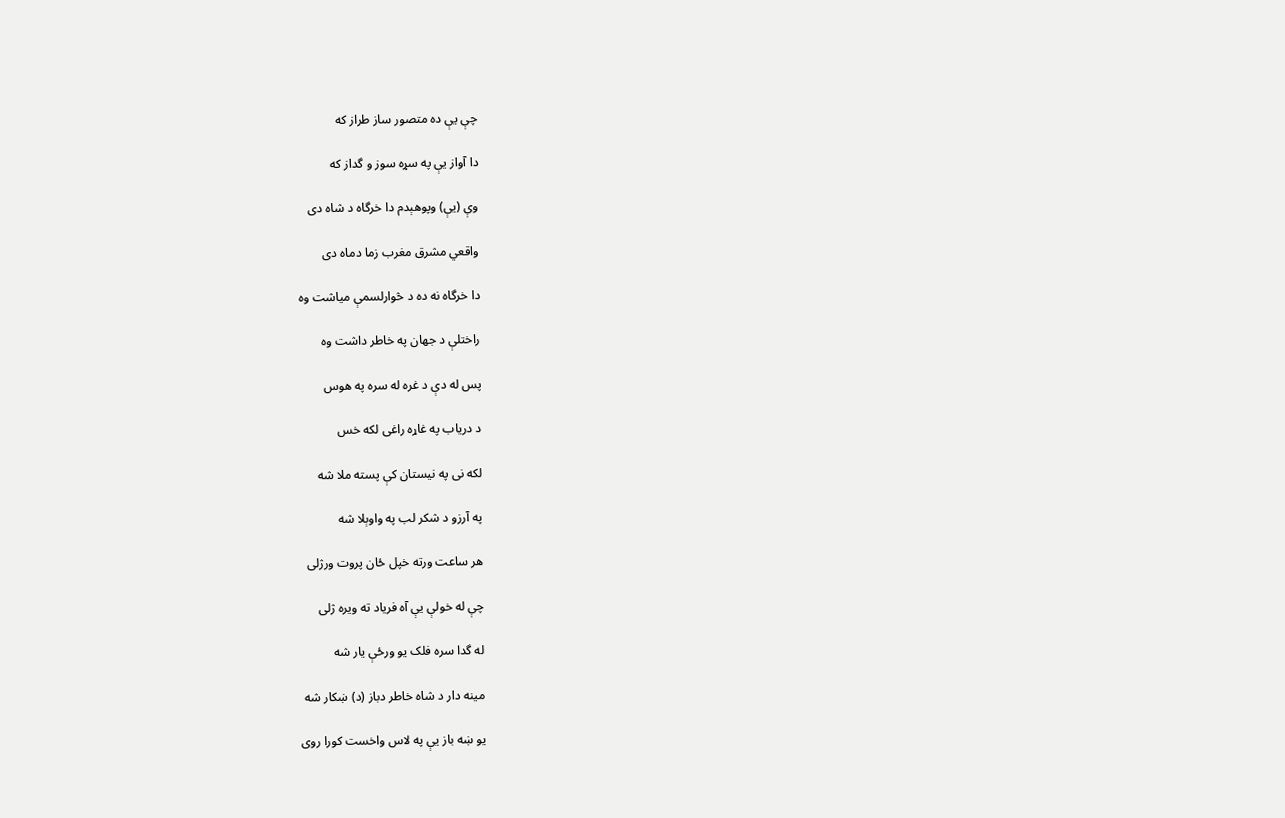چې يې ده متصور ساز طراز که

دا آواز يې په سړه سوز و گداز که

وې (يې) وپوهېدم دا خرگاه د شاه دی

واقعي مشرق مغرب زما دماه دی

دا خرگاه نه ده د څوارلسمې مياشت وه

راختلې د جهان په خاطر داشت وه

پس له دې د غره له سره په هوس

د درياب په غاړه راغی لکه خس

لکه نی په نيستان کې پسته ملا شه

په آرزو د شکر لب په واوېلا شه

هر ساعت ورته خپل ځان پروت ورژلی

چې له خولې يې آه فرياد ته ويره ژلی

له گدا سره فلک يو ورځې يار شه

مينه دار د شاه خاطر دباز (د) ښکار شه

يو ښه باز يې په لاس واخست کورا روی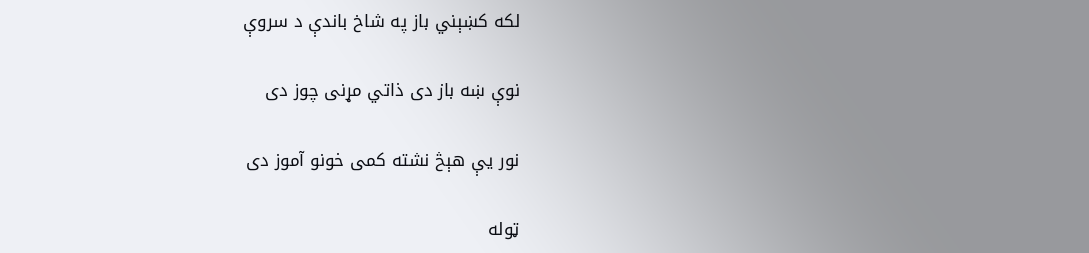لکه کښېني باز په شاخ باندې د سروې

نوې ښه باز دی ذاتي مړنی چوز دی

نور يې هېڅ نشته کمی خونو آموز دی

ټوله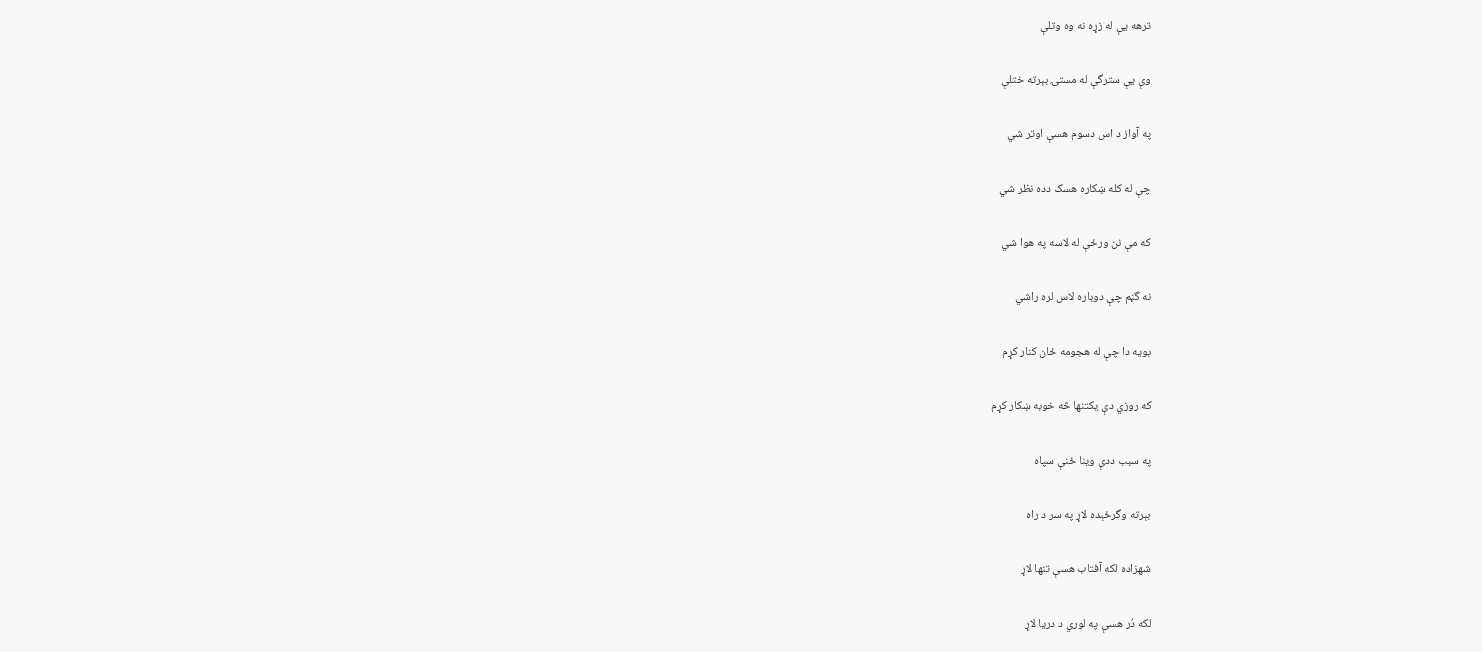ترهه يې له زړه نه وه وتلې

وې يې سترگې له مستۍ بېرته ختلې

په آواز د اس دسوم هسې اوتر شي

چې له کله ښکاره هسک دده نظر شي

که مې نن ورځې له لاسه په هوا شي

نه گڼم چې دوباره لاس لره راشي

بويه دا چې له هجومه ځان کنار کړم

که روزي دې يکتنها څه خوبه ښکار کړم

په سبب ددې وينا ځنې سپاه

بېرته وگرځېده لاړ په سر د راه

شهزاده لکه آفتاب هسې تنها لاړ

لکه دُر هسې په لوري د دريا لاړ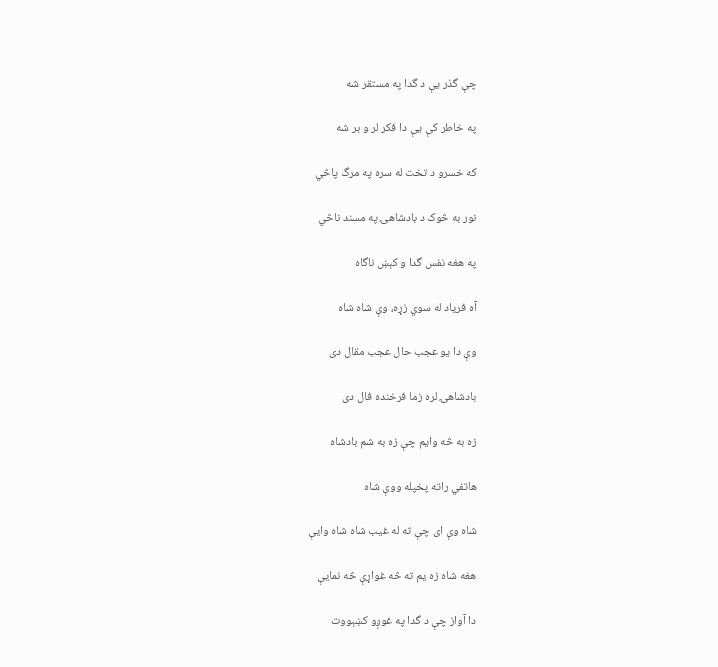چې گذر يې د گدا په مستقر شه

په خاطر کې يې دا فکر لر و بر شه

که خسرو د تخت له سره په مرگ پاڅي

نور به څوک د بادشاهۍ په مسند ناڅي

په هغه نفس گدا و کېښ ناگاه

آه فرياد له سوي زړه، وې شاه شاه

وې دا يو عجب حال عجب مقال دی

بادشاهۍ لره زما فرخنده فال دی

زه به څه وايم چې زه به شم بادشاه

هاتفي راته پخپله ووې شاه

شاه وې ای چې ته له غيب شاه شاه وايې

هغه شاه زه يم ته څه غواړې څه نمايې

دا آواز چې د گدا په غوږو کښېووت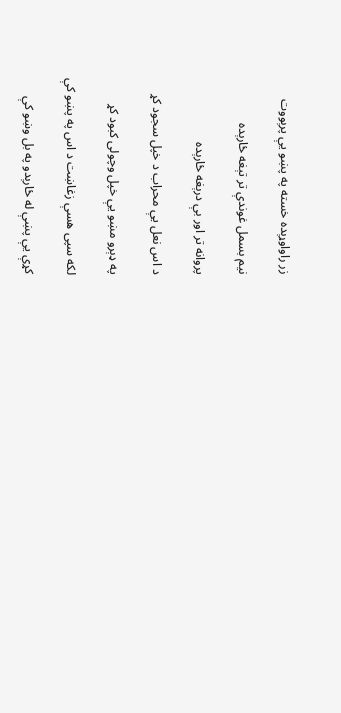زر راواوړېده خسته په پښو يې پرېووت

نيم بسمل غوندې تر تېغه ځارېده

پروانه تر اور بې درېغه ځارېده

د اس نعل يې محراب د خپل سجود کړ

په ډېرو مښو يې خپل وچولی کبود کړ

لکه سپی هسې زغاښت د اس په پښو کې

کړې يې پښې له ځارېدو په بل وښو کې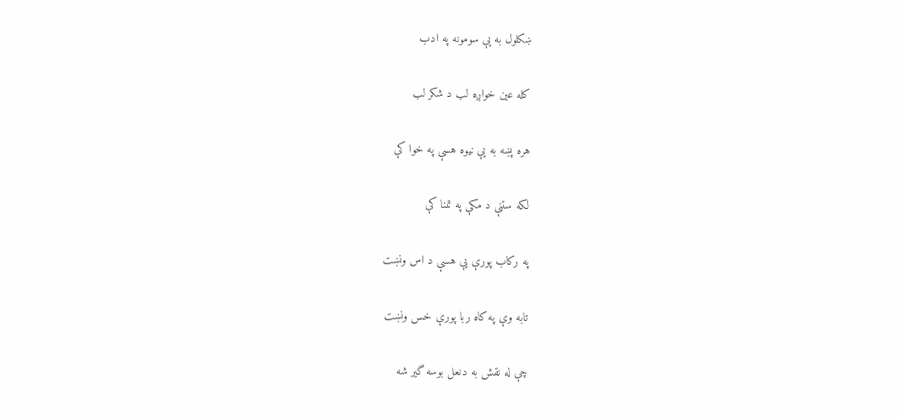ښکلول به يې سومونه په ادب

کله عين خواږه لب د شکر لب

هره پښه به يې نيوه هسې په خوا کې

لکه ستنې د مکې په تمنا کې

په رکاب پورې يې هسې د اس ونښت

تابه وې په کاه ربا پورې خس ونښت

چې له نقش به دنعل بوسه گير شه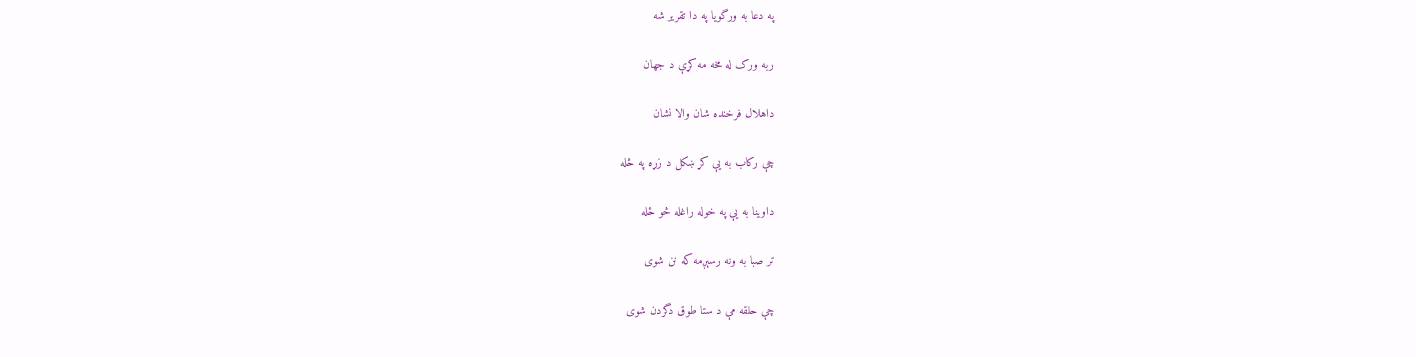په دعا به ورگويا په دا تقرير شه

ربه ورک له مخه مه کړې د جهان

داهلال فرخنده شان والا نشان

چې رکاب به يې کړ ښکل د زړه په څله

داوينا به يې په خوله راغله څو ځله

تر صبا به ونه رسېږمه که نن شوی

چې حلقه مې د ستا طوق دگردن شوی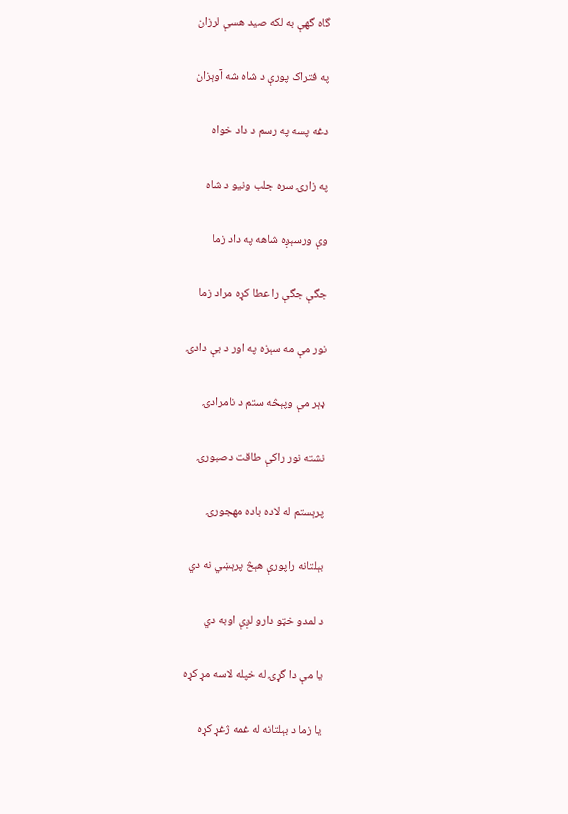گاه گهې به لکه صيد هسې لرزان

په فتراک پورې د شاه شه آوېزان

دغه پسه په رسم د داد خواه

په زارۍ سره جلب ونيو د شاه

وې ورسېږه شاهه په داد زما

جگې جگې را عطا کړه مراد زما

نور مې مه سېزه په اور د بې دادۍ

ډېر مې وپېڅه ستم د نامرادۍ

نشته نور راکې طاقت دصبورۍ

پرېستم له لاده باده مهجورۍ

بېلتانه راپورې هېڅ پرېښي نه دي

د لمدو خټو دارو لږې اوبه دي

يا مې دا گړۍ له خپله لاسه مړ کړه

يا زما د بېلتانه له غمه ژغړ کړه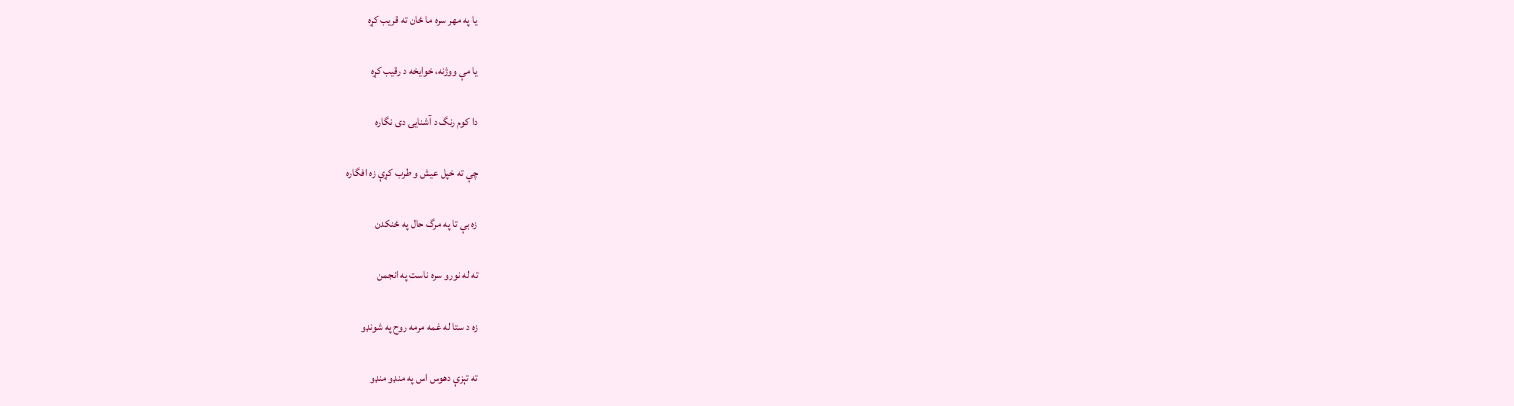يا په مهر سره ما ځان ته قريب کړه

يا مې ووژنه، خوايخه د رقيب کړه

دا کوم رنگ د آشنايۍ دی نگاره

چې ته خپل عيش و طرب کړې زه افگاره

زه بې تا په مرگ حال په ځنکدن

ته له نورو سره ناست په انجمن

زه د ستا له غمه مرمه روح په شونډو

ته تېزې دهوس اس په منډو منډو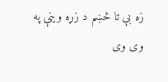زه بې تا څښم د زړه وينې په وی وی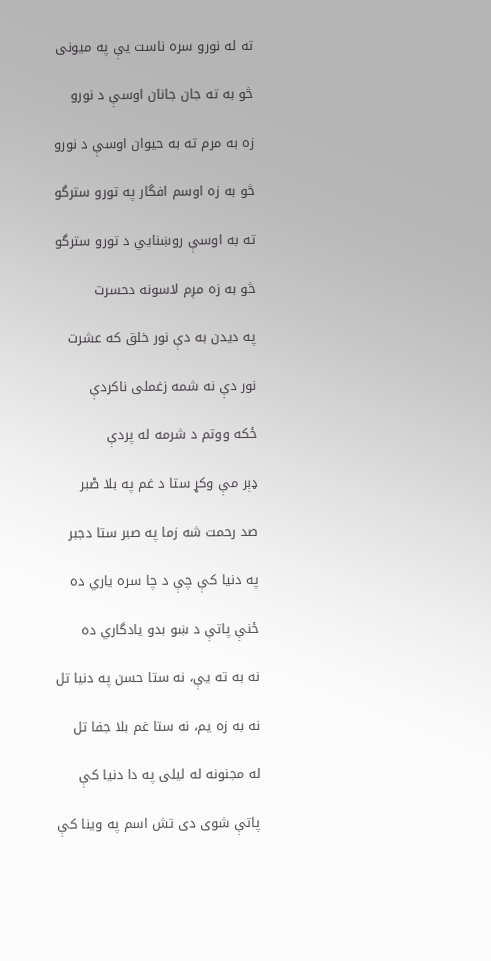ته له نورو سره ناست يې په ميونی

څو به ته جان جانان اوسې د نورو

زه به مرم ته به حيوان اوسې د نورو

څو به زه اوسم افگار په تورو سترگو

ته به اوسې روښنايي د تورو سترگو

څو به زه مږم لاسونه دحسرت

په ديدن به دې نور خلق که عشرت

نور دې نه شمه زغملی ناکردې

ځکه ووتم د شرمه له پردې

ډېر مې وکړ ستا د غم په بلا صْبر

صد رحمت شه زما په صبر ستا دجبر

په دنيا کې چې د چا سره ياري ده

ځنې پاتې د ښو بدو يادگاري ده

نه به ته يې، نه ستا حسن په دنيا تل

نه به زه يم، نه ستا غم بلا جفا تل

له مجنونه له ليلی په دا دنيا کې

پاتې شوی دی تش اسم په وينا کې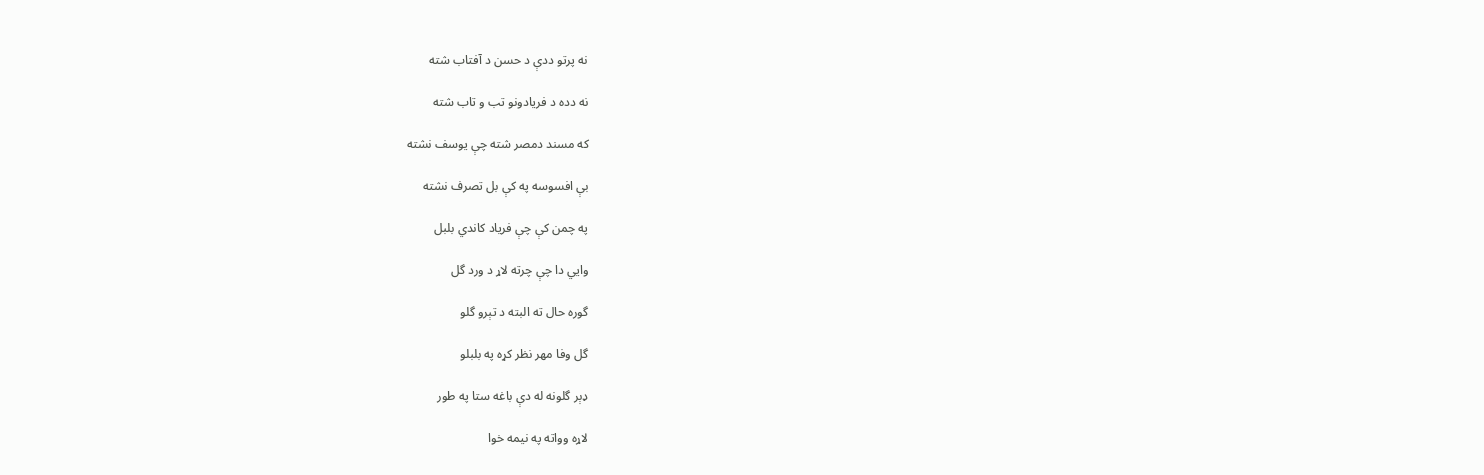نه پرتو ددې د حسن د آفتاب شته

نه دده د فريادونو تب و تاب شته

که مسند دمصر شته چې يوسف نشته

بې افسوسه په کې بل تصرف نشته

په چمن کې چې فرياد کاندي بلبل

وايي دا چې چرته لاړ د ورد گل

گوره حال ته البته د تېرو گلو

گل وفا مهر نظر کړه په بلبلو

ډېر گلونه له دې باغه ستا په طور

لاړه وواته په نيمه خوا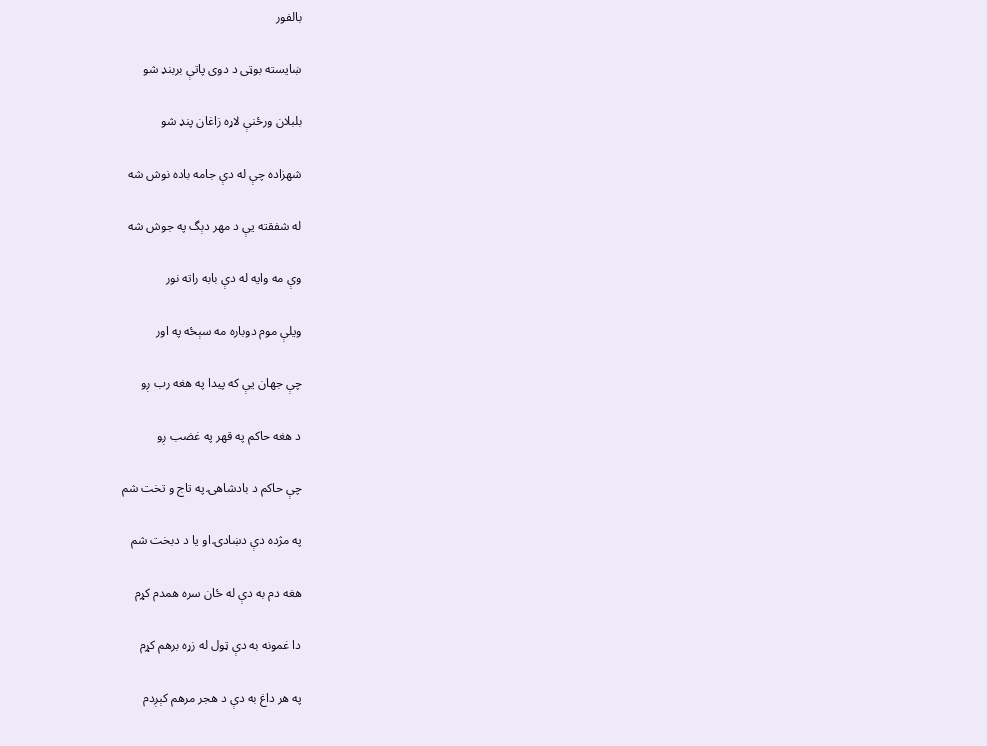بالفور

ښايسته بوټی د دوی پاتې بربنډ شو

بلبلان ورځنې لاړه زاغان پنډ شو

شهزاده چې له دې جامه باده نوش شه

له شفقته يې د مهر دېگ په جوش شه

وې مه وايه له دې بابه راته نور

ويلې موم دوباره مه سېځه په اور

چې جهان يې که پيدا په هغه رب ږو

د هغه حاکم په قهر په غضب ږو

چې حاکم د بادشاهۍ په تاج و تخت شم

په مژده دې دښادۍ او يا د دبخت شم

هغه دم به دې له ځان سره همدم کړم

دا غمونه به دې ټول له زړه برهم کړم

په هر داغ به دې د هجر مرهم کېږدم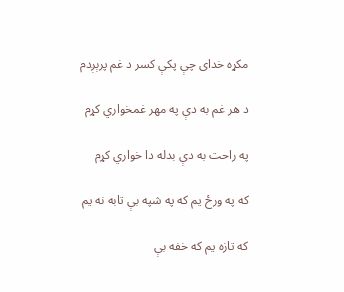مکړه خدای چې پکې کسر د غم پرېږدم

د هر غم به دې په مهر غمخواري کړم

په راحت به دې بدله دا خواري کړم

که په ورځ يم که په شپه بې تابه نه يم

که تازه يم که خفه بې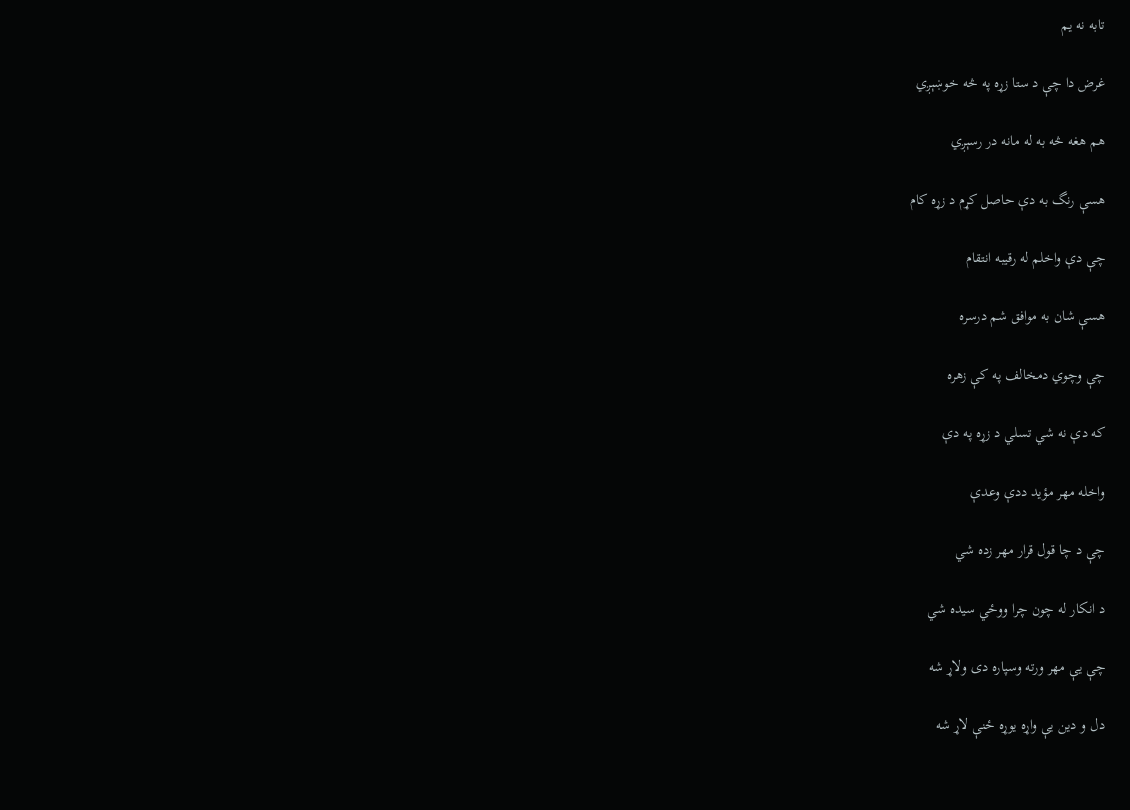تابه نه يم

غرض دا چې د ستا زړه په څه خوښېږي

هم هغه څه به له مانه در رسېږي

هسې رنگ به دې حاصل کړم د زړه کام

چې دې واخلم له رقيبه انتقام

هسې شان به موافق شم درسره

چې وچوي دمخالف په کې زهره

که دې نه شي تسلي د زړه په دې

واخله مهر مؤيد ددې وعدې

چې د چا قول قرار مهر زده شي

د انکار له چون چرا ووځي سيده شي

چې يې مهر ورته وسپاره دی ولاړ شه

دل و دين يې واړه يوړه ځنې لاړ شه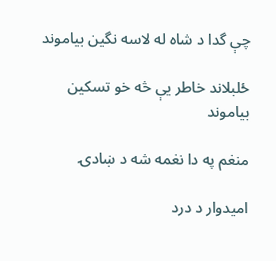چې گدا د شاه له لاسه نگين بياموند

ځلبلاند خاطر يې څه خو تسکين بياموند

منغم په دا نغمه شه د ښادۍ

اميدوار د درد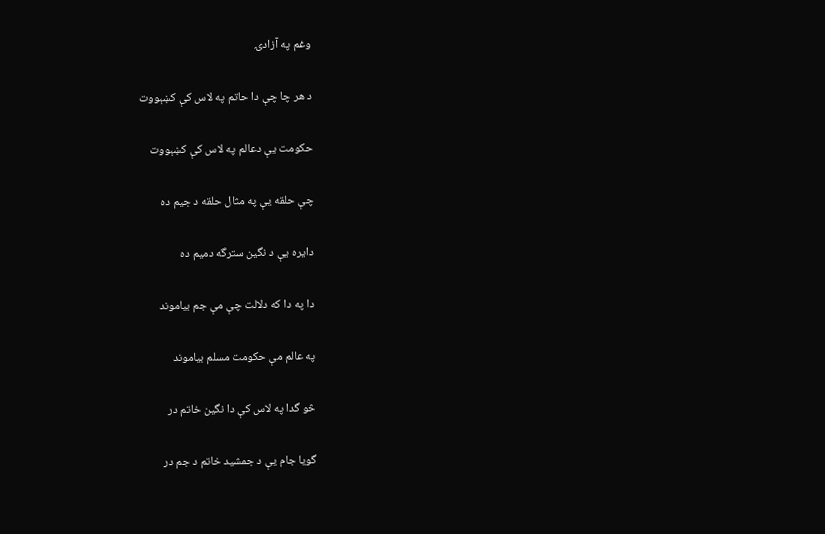وغم په آزادۍ

د هر چا چې دا حاتم په لاس کې کښېووت

حکومت يې دعالم په لاس کې کښېووت

چې حلقه يې په مثال حلقه د جيم ده

دايره يې د نگين سترگه دميم ده

دا په دا که دلالت چې مې جم بياموند

په عالم مې حکومت مسلم بياموند

څو گدا په لاس کې دا نگين خاتم در

گويا جام يې د جمشيد خاتم د جم در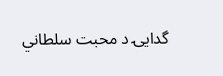گدايۍ د محبت سلطاني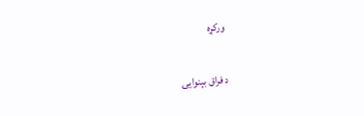ورکړه

د فراق بېنوايۍ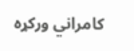کامراني ورکړه